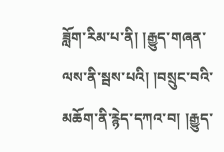ཟློག་རིམ་པ་ནི། །རྒྱུད་གཞན་ལས་ནི་སྦས་པའི། །བསྲུང་བའི་མཆོག་ནི་རྙེད་དཀའ་བ། །རྒྱུད་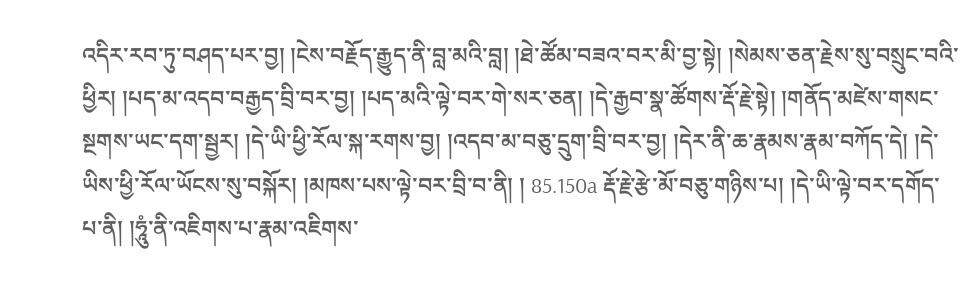འདིར་རབ་ཏུ་བཤད་པར་བྱ། །ངེས་བརྗོད་རྒྱུད་ནི་བླ་མའི་བླ། །ཐེ་ཚོམ་བཟའ་བར་མི་བྱ་སྟེ། །སེམས་ཅན་རྗེས་སུ་བསྲུང་བའི་ཕྱིར། །པད་མ་འདབ་བརྒྱད་བྲི་བར་བྱ། །པད་མའི་ལྟེ་བར་གེ་སར་ཅན། །དེ་རྒྱབ་སྣ་ཚོགས་རྡོ་རྗེ་སྟེ། །གནོད་མཛེས་གསང་སྔགས་ཡང་དག་སྦྱར། །དེ་ཡི་ཕྱི་རོལ་སྐ་རགས་བྱ། །འདབ་མ་བཅུ་དྲུག་བྲི་བར་བྱ། །དེར་ནི་ཆ་རྣམས་རྣམ་བཀོད་དེ། །དེ་ཡིས་ཕྱི་རོལ་ཡོངས་སུ་བསྐོར། །མཁས་པས་ལྟེ་བར་བྲི་བ་ནི། ། 85.150a རྡོ་རྗེ་རྩེ་མོ་བཅུ་གཉིས་པ། །དེ་ཡི་ལྟེ་བར་དགོད་པ་ནི། །ཧཱུཾ་ནི་འཇིགས་པ་རྣམ་འཇིགས་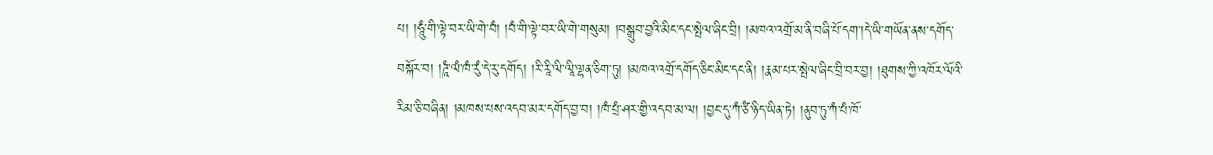པ། །ཧཱུཾ་གི་ལྟེ་བར་ཡི་གེ་བཾ། །བཾ་གི་ལྟེ་བར་ཡི་གེ་གསུམ། །བསྒྲུབ་བྱའི་མིང་དང་སྤེལ་ཞིང་བྲི། །མཁའ་འགྲོ་མ་ནི་བཞི་པོ་དག་།དེ་ཡི་གཡོན་ནས་དགོད་བསྐོར་བ། །ཌཱཾ་ལཾ་ཁཾ་རུཾ་དེ་རུ་དགོད། །རི་རཱི་ལི་ལཱི་ལྷན་ཅིག་ཏུ། །མཁའ་འགྲོ་དགོད་ཅིང་མིང་དང་ནི། །རྣམ་པར་སྤེལ་ཞིང་བྲི་བར་བྱ། །ཐུགས་ཀྱི་འཁོར་ལོའི་རིམ་ཅི་བཞིན། །མཁས་པས་འདབ་མར་དགོད་བྱ་བ། །ཁཾ་པྲཾ་ཤར་གྱི་འདབ་མ་ལ། །བྱང་དུ་ཀཾ་ཙཾ་ཉིད་ཡིན་ཏེ། །ནུབ་ཏུ་ཀཾ་པཾ་ཁོ་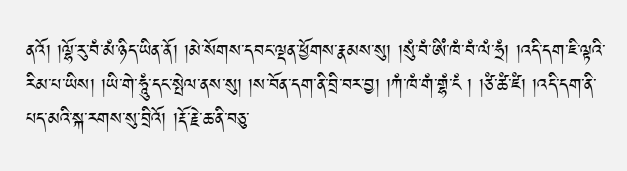ནའོ། །ལྷོ་རུ་བཾ་མཾ་ཉིད་ཡིན་ནོ། །མེ་སོགས་དབང་ལྡན་ཕྱོགས་རྣམས་སུ། །སུཾ་བཾ་ཨིཾ་ཁཾ་བཾ་ལཾ་ཧྲཾ། །འདི་དག་ཇི་ལྟའི་རིམ་པ་ཡིས། །ཡི་གེ་ཧཱུཾ་དང་སྤེལ་ནས་སུ། །ས་བོན་དག་ནི་བྲི་བར་བྱ། །ཀཾ་ཁཾ་གཾ་གྷཾ་ངཾ ། །ཙཾ་ཚཾ་ཛཾ། །འདི་དག་ནི་པད་མའི་སྐ་རགས་སུ་བྲིའོ། །རྡོ་རྗེ་ཆ་ནི་བཅུ་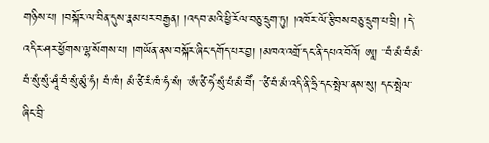གཉིས་པ། །བསྐོར་ལ་བིན་དུས་རྣམ་པར་བརྒྱན། །འདབ་མའི་ཕྱི་རོལ་བཅུ་དྲུག་ཏུ། །འཁོར་ལོ་རྩིབས་བཅུ་དྲུག་པ་བྲི། །དེ་འདིར་ཤར་ཕྱོགས་ལྷ་སོགས་པ། །གཡོན་ནས་བསྐོར་ཞིང་དགོད་པར་བྱ། །མཁའ་འགྲོ་དང་ནི་དཔའ་བོའོ། ཨཱ། ་་བཾ་མཾ་བཾ་མཾ་བཾ་སུཾ་སུཾ་ཤཱཾ་བཾ་སུཾ་མུཾ་ཧཾ། བཾ་ཁཾ། མཾ་ཙཾ་རཾ་ཁཾ་ཧཾ་སཾ། ་ཨཾ་ཙཾ་ཧེཾ་སུཾ་པཾ་མཾ་བཻཾ། ་་ཙཾ་བཾ་མཾ་འདི་ནི་ཧྲི་དང་སྤེལ་ནས་སུ། དང་སྤེལ་ཞིང་བྲི་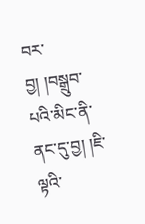བར་བྱ། །བསྒྲུབ་པའི་མིང་ནི་ནང་དུ་བྱ། །ཇི་ལྟའི་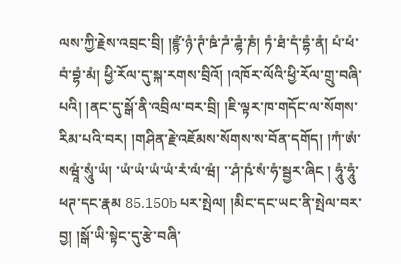ལས་ཀྱི་རྗེས་འབྲང་བྲི། །ཛྙཾ་ཉཾ་ཊཾ་ཋཾ་ཌཾ་ཌྷཾ་ཎཾ། ཏཾ་ཐཾ་དཾ་དྷཾ་ནཾ། པཾ་ཕཾ་བཾ་བྷཾ་མཾ། ཕྱི་རོལ་དུ་སྐ་རགས་བྲིའོ། །འཁོར་ལོའི་ཕྱི་རོལ་གྲུ་བཞི་པའི། །ནང་དུ་སྒོ་ནི་འབྲིལ་བར་བྲི། །ཇི་ལྟར་ཁ་གདོང་ལ་སོགས་རིམ་པའི་བར། །གཤིན་རྗེ་འཇོམས་སོགས་ས་བོན་དགོད། །ཀཾ་ཨཾ་སཝཱཾ་སཱུཾ་ཡཾ། ་ཡཾ་ཡཾ་ཡཾ་ཡཾ་རཾ་ལཾ་ཝཾ། ་་ཤཾ་ཥཾ་སཾ་ཧཾ་སྦྱར་ཞིང ། ཧཱུཾ་ཧཱུཾ་ཕཊ་དང་རྣམ 85.150b པར་སྤེལ། །མིང་དང་ཡང་ནི་སྤེལ་བར་བྱ། །སྒོ་ཡི་སྟེང་དུ་རྩེ་བཞི་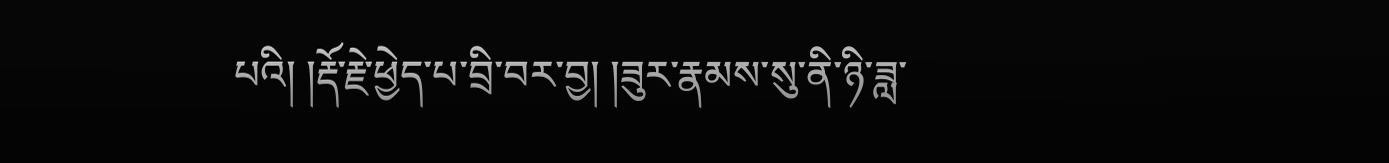པའི། །རྡོ་རྗེ་ཕྱེད་པ་བྲི་བར་བྱ། །ཟུར་རྣམས་སུ་ནི་ཉི་ཟླ་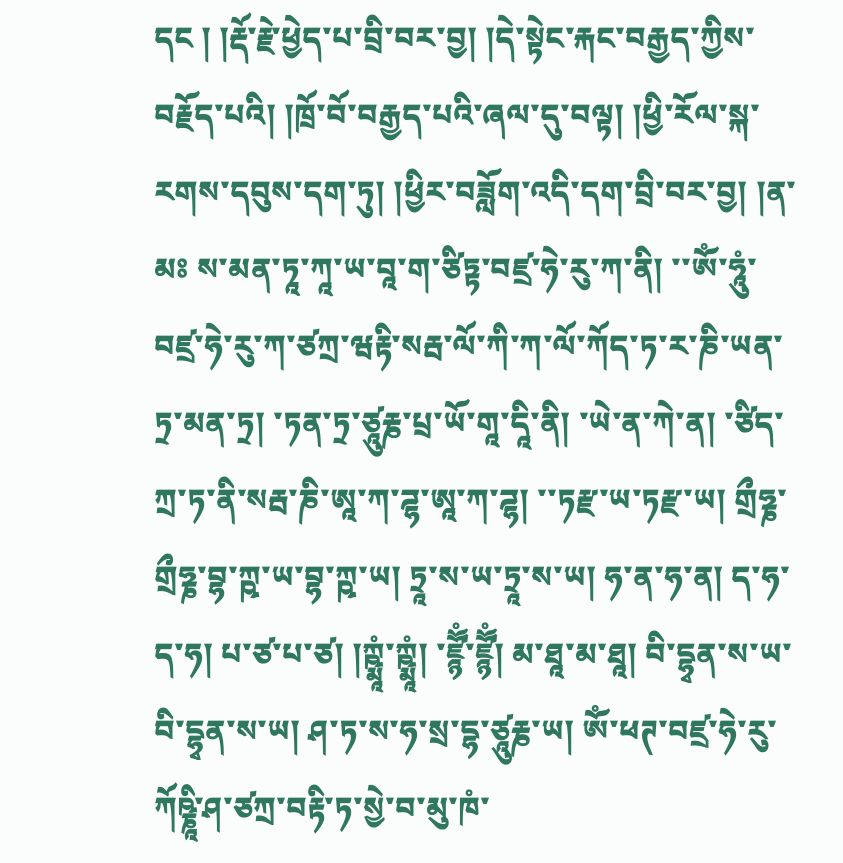དང ། །རྡོ་རྗེ་ཕྱེད་པ་བྲི་བར་བྱ། །དེ་སྟེང་རྐང་བརྒྱད་ཀྱིས་བརྗོད་པའི། །ཁྲོ་བོ་བརྒྱད་པའི་ཞལ་དུ་བལྟ། །ཕྱི་རོལ་སྐ་རགས་དབུས་དག་ཏུ། །ཕྱིར་བཟློག་འདི་དག་བྲི་བར་བྱ། །ན་མཿ ས་མན་ཏཱ་ཀཱ་ཡ་བཱ་ག་ཙིཏྟ་བཛྲ་ཧེ་རུ་ཀ་ནི། ་་ཨོཾ་ཧཱུཾ་བཛྲ་ཧེ་རུ་ཀ་ཙཀྲ་ཝརྟི་སརྦ་ལོ་ཀི་ཀ་ལོ་ཀོད་ཏ་ར་ཎི་ཡན་ཏྲ་མན་ཏྲ། ་ཏན་ཏྲ་ཙཱུརྞ་པྲ་ཡོ་གཱ་དཱི་ནི། ་ཡེ་ན་ཀེ་ན། ་ཙིད་ཀྲ་ཏ་ནི་སརྦ་ཎི་ཨཱ་ཀ་ཌྷ་ཨཱ་ཀ་ཌྷ། ་་ཏརྫ་ཡ་ཏརྫ་ཡ། གྲྀཧྞ་གྲྀཧྞ་བྷ་ཀྵ་ཡ་བྷ་ཀྵ་ཡ། ཏྲཱ་ས་ཡ་ཏྲཱ་ས་ཡ། ཧ་ན་ཧ་ན། ད་ཧ་ད་ཧ། པ་ཙ་པ་ཙ། །ཀྵྨཱཾ་ཀྵྨཱཾ། ་ཛྙཽཾ་ཛྙཽཾ། མ་ཐཱ་མ་ཐཱ། བི་དྷྭན་ས་ཡ་བི་དྷྭན་ས་ཡ། ཤ་ཏ་ས་ཧ་སྲ་དྷ་ཙཱུརྞ་ཡ། ཨོཾ་ཕཊ་བཛྲ་ཧེ་རུ་ཀོཥྞཱི་ཤ་ཙཀྲ་བརྟི་ཏ་སྱེ་བ་མུ་ཁཾ་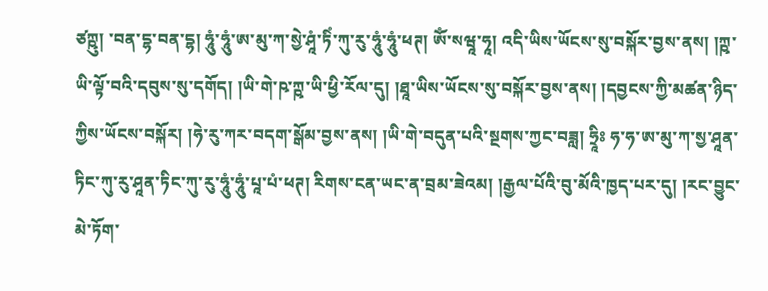ཙཀྵུ། ་བན་དྷ་བན་དྷ། ཧཱུཾ་ཧཱུཾ་ཨ་མུ་ཀ་སྱེ་ཤཱཾ་ཏིཾ་ཀུ་རུ་ཧཱུཾ་ཧཱུཾ་ཕཊ། ཨོཾ་སཝཱ་ཧཱ། འདི་ཡིས་ཡོངས་སུ་བསྐོར་བྱས་ནས། །ཀྵ་ཡི་ལྟོ་བའི་དབུས་སུ་དགོད། །ཡི་གེ་ཥ་ཀྵ་ཡི་ཕྱི་རོལ་དུ། །ཐཱ་ཡིས་ཡོངས་སུ་བསྐོར་བྱས་ནས། །དབྱངས་ཀྱི་མཚན་ཉིད་ཀྱིས་ཡོངས་བསྐོར། །ཧེ་རུ་ཀར་བདག་སྒོམ་བྱས་ནས། །ཡི་གེ་བདུན་པའི་སྔགས་ཀྱང་བཟླ། ཧྲཱིཿ ཧ་ཧ་ཨ་མུ་ཀ་སྱ་ཤཱན་ཏིང་ཀུ་རུ་ཤཱན་ཏིང་ཀུ་རུ་ཧཱུཾ་ཧཱུཾ་པཱ་པཾ་ཕཊ། རིགས་ངན་ཡང་ན་བྲམ་ཟེའམ། །རྒྱལ་པོའི་བུ་མོའི་ཁྱད་པར་དུ། །རང་བྱུང་མེ་ཏོག་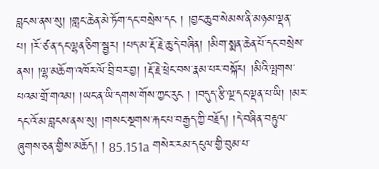བླངས་ནས་སུ། །གླང་ཆེན་མེ་ཏོག་དང་བསྲེས་དང ། །བྱང་ཆུབ་སེམས་ནི་མཉམ་ལྡན་པ། །རོ་ཙ་ན་དང་ལྷན་ཅིག་སྦྱར། །པད་མ་རྡོ་རྗེ་ཆུ་དེ་བཞིན། །མིག་སྨན་ཆེན་པོ་དང་བསྲེས་ནས། །ལྷ་མཆོག་འཁོར་ལོ་བྲི་བར་བྱ། །རྡོ་རྗེ་ཕྲེང་བས་རྣམ་པར་བསྐོར། །མིའི་ལྤགས་པའམ་གྲོ་གའམ། །ཡང་ན་ཡི་དགས་གོས་ཀྱང་རུང ། །བདུད་རྩི་ལྔ་དང་ལྡན་པ་ཡི། །མར་དང་འོ་མ་བླངས་ནས་སུ། །གསང་སྔགས་རྐང་པ་བརྒྱད་ཀྱི་བརྗོད། །དེ་བཞིན་བརྟུལ་ཞུགས་ཅན་གྱིས་མཆོད། ། 85.151a གསེར་རམ་དངུལ་གྱི་བུམ་པ་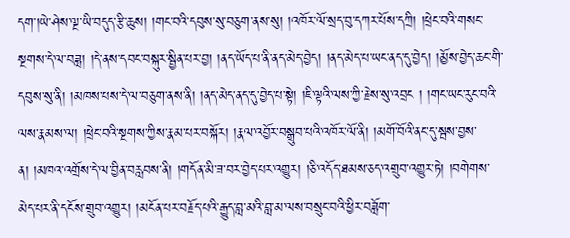དག་།ཡེ་ཤེས་ལྔ་ཡི་བདུད་རྩི་ཆུས། །གང་བའི་དབུས་སུ་བཅུག་ནས་སུ། །འཁོར་ལོ་སྲད་བུ་དཀར་པོས་དཀྲི། །ཕྲེང་བའི་གསང་སྔགས་དེ་ལ་བཟླ། །དེ་ནས་དབང་བསྐུར་སྦྱིན་པར་བྱ། །ནད་ཡོད་པ་ནི་ནད་མེད་བྱེད། །ནད་མེད་པ་ཡང་ནད་དུ་བྱེད། །མྱོས་བྱེད་ཆང་གི་དབུས་སུ་ནི། །མཁས་པས་དེ་ལ་བཅུག་ནས་ནི། །ནད་མེད་ནད་དུ་བྱེད་པ་སྟེ། །ཇི་ལྟའི་ལས་ཀྱི་རྗེས་སུ་འབྲང ། །གང་ཡང་རུང་བའི་ལས་རྣམས་ལ། །ཕྲེང་བའི་སྔགས་ཀྱིས་རྣམ་པར་བསྐོར། །རྣལ་འབྱོར་བསྒྲུབ་པའི་འཁོར་ལོ་ནི། །མགོ་བོའི་ནང་དུ་སྦས་བྱས་ན། །མཁའ་འགྲོས་དེ་ལ་བྱིན་བརླབས་ནི། །གདོན་མི་ཟ་བར་བྱེད་པར་འགྱུར། །ཅི་འདོད་ཐམས་ཅད་འགྲུབ་འགྱུར་ཏེ། །བགེགས་མེད་པར་ནི་དངོས་གྲུབ་འགྱུར། །མངོན་པར་བརྗོད་པའི་རྒྱུད་བླ་མའི་བླ་མ་ལས་བསྲུང་བའི་ཕྱིར་བཟློག་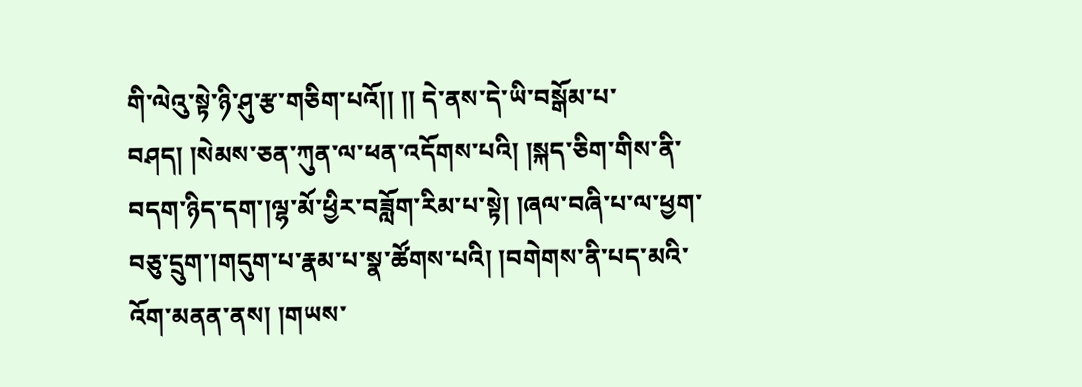གི་ལེའུ་སྟེ་ཉི་ཤུ་རྩ་གཅིག་པའོ།། །། དེ་ནས་དེ་ཡི་བསྒོམ་པ་བཤད། །སེམས་ཅན་ཀུན་ལ་ཕན་འདོགས་པའི། །སྐད་ཅིག་གིས་ནི་བདག་ཉིད་དག་།ལྷ་མོ་ཕྱིར་བཟློག་རིམ་པ་སྟེ། །ཞལ་བཞི་པ་ལ་ཕྱག་བཅུ་དྲུག་།གདུག་པ་རྣམ་པ་སྣ་ཚོགས་པའི། །བགེགས་ནི་པད་མའི་འོག་མནན་ནས། །གཡས་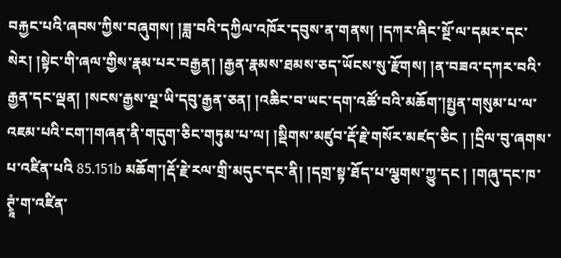བརྐྱང་པའི་ཞབས་ཀྱིས་བཞུགས། །ཟླ་བའི་དཀྱིལ་འཁོར་དབུས་ན་གནས། །དཀར་ཞིང་སྔོ་ལ་དམར་དང་སེར། །སྟེང་གི་ཞལ་གྱིས་རྣམ་པར་བརྒྱན། །རྒྱན་རྣམས་ཐམས་ཅད་ཡོངས་སུ་རྫོགས། །ན་བཟའ་དཀར་བའི་རྒྱན་དང་ལྡན། །སངས་རྒྱས་ལྔ་ཡི་དབུ་རྒྱན་ཅན། །འཆིང་བ་ཡང་དག་འཚོ་བའི་མཆོག་།སྤྱན་གསུམ་པ་ལ་འཇམ་པའི་ངག་།གཞན་ནི་གདུག་ཅིང་གཏུམ་པ་ལ། །སྡིགས་མཛུབ་རྡོ་རྗེ་གསོར་མཛད་ཅིང ། །དྲིལ་བུ་ཞགས་པ་འཛིན་པའི 85.151b མཆོག་།རྡོ་རྗེ་རལ་གྲི་མདུང་དང་ནི། །དགྲ་སྟ་ཐོད་པ་ལྕགས་ཀྱུ་དང ། །གཞུ་དང་ཁ་ཊྭཱཾ་ག་འཛིན་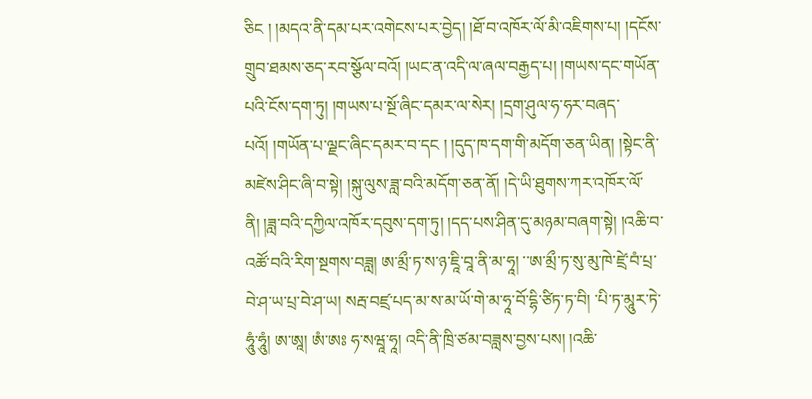ཅིང ། །མདའ་ནི་དམ་པར་འགེངས་པར་བྱེད། །ཐོ་བ་འཁོར་ལོ་མི་འཇིགས་པ། །དངོས་གྲུབ་ཐམས་ཅད་རབ་སྩོལ་བའོ། །ཡང་ན་འདི་ལ་ཞལ་བརྒྱད་པ། །གཡས་དང་གཡོན་པའི་ངོས་དག་ཏུ། །གཡས་པ་སྔོ་ཞིང་དམར་ལ་སེར། །དྲག་ཤུལ་ཧ་ཧར་བཞད་པའོ། །གཡོན་པ་ལྗང་ཞིང་དམར་བ་དང ། །དུད་ཁ་དག་གི་མདོག་ཅན་ཡིན། །སྟེང་ནི་མཛེས་ཤིང་ཞི་བ་སྟེ། །སྐུ་ལུས་ཟླ་བའི་མདོག་ཅན་ནོ། །དེ་ཡི་ཐུགས་ཀར་འཁོར་ལོ་ནི། །ཟླ་བའི་དཀྱིལ་འཁོར་དབུས་དག་ཏུ། །དད་པས་ཤིན་དུ་མཉམ་བཞག་སྟེ། །འཆི་བ་འཚོ་བའི་རིག་སྔགས་བཟླ། ཨ་མྲྀ་ཏ་ས་ཉ་ཇཱི་བཱ་ནི་མ་ཧཱ། ་་ཨ་མྲྀ་ཏ་སུ་མུ་ཁེ་ཛྲེ་བཾ་པྲ་བེ་ཤ་ཡ་པྲ་བེ་ཤ་ཡ། སརྦ་བཛྲ་པད་མ་ས་མ་ཡོ་གེ་མ་ཧཱ་བོ་དྷི་ཙིཏ་ཏ་བི། ་པི་ཏ་མཱུར་ཏེ་ཧཱུཾ་ཧཱུཾ། ཨ་ཨཱ། ཨཾ་ཨཿ ཧ་སཝཱ་ཧཱ། འདི་ནི་ཁྲི་ཙམ་བཟླས་བྱས་པས། །འཆི་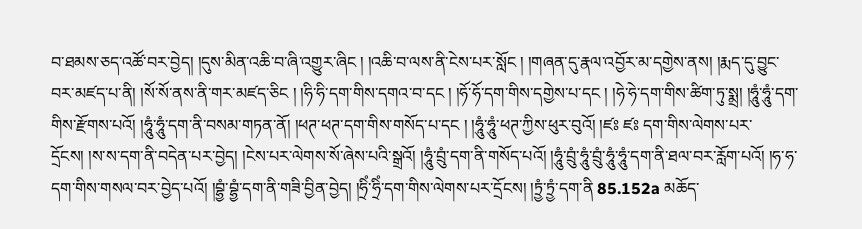བ་ཐམས་ཅད་འཚོ་བར་བྱེད། །དུས་མིན་འཆི་བ་ཞི་འགྱུར་ཞིང ། །འཆི་བ་ལས་ནི་ངེས་པར་སློང ། །གཞན་དུ་རྣལ་འབྱོར་མ་དགྱེས་ནས། །རྨད་དུ་བྱུང་བར་མཛད་པ་ནི། །སོ་སོ་ནས་ནི་གར་མཛད་ཅིང ། །ཧི་ཧི་དག་གིས་དགའ་བ་དང ། །ཧོ་ཧོ་དག་གིས་དགྱེས་པ་དང ། །ཧེ་ཧེ་དག་གིས་ཚིག་ཏུ་སྨྲ། །ཧཱུཾ་ཧཱུཾ་དག་གིས་རྫོགས་པའོ། །ཧཱུཾ་ཧཱུཾ་དག་ནི་བསམ་གཏན་ནོ། །ཕཊ་ཕཊ་དག་གིས་གསོད་པ་དང ། །ཧཱུཾ་ཧཱུཾ་ཕཊ་ཀྱིས་ཕུར་བུའོ། །ཛཿ ཛཿ དག་གིས་ལེགས་པར་དྲོངས། །ས་ས་དག་ནི་བདེན་པར་བྱེད། །ངེས་པར་ལེགས་སོ་ཞེས་པའི་སྒྲའོ། །ཧཱུཾ་བྲུཾ་དག་ནི་གསོད་པའོ། །ཧཱུཾ་བྲུཾ་ཧཱུཾ་བྲུཾ་ཧཱུཾ་ཧཱུཾ་དག་ནི་ཐལ་བར་རློག་པའོ། །ཧ་ཧ་དག་གིས་གསལ་བར་བྱེད་པའོ། །བྷྱཾ་བྷྱཾ་དག་ནི་གཟི་བྱིན་བྱེད། །ཧྲིཾ་ཧྲིཾ་དག་གིས་ལེགས་པར་དྲོངས། །ཏྲྱཾ་ཏྲྱཾ་དག་ནི 85.152a མཆོད་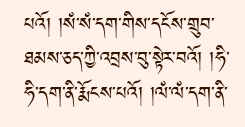པའོ། །སཾ་སཾ་དག་གིས་དངོས་གྲུབ་ཐམས་ཅད་ཀྱི་འབྲས་བུ་སྟེར་བའོ། །ཧི་ཧི་དག་ནི་རྨོངས་པའོ། །ལཾ་ལཾ་དག་ནི་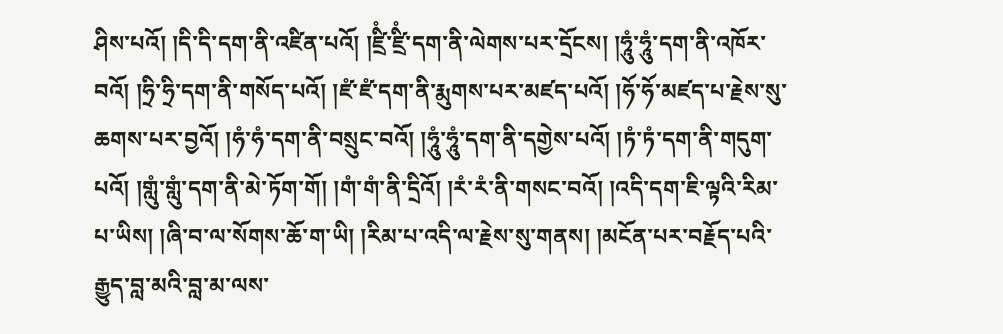ཤིས་པའོ། །དི་དི་དག་ནི་འཛིན་པའོ། །ཛྲིཾ་ཛྲིཾ་དག་ནི་ལེགས་པར་དྲོངས། །ཧཱུཾ་ཧཱུཾ་དག་ནི་འཁོར་བའོ། །ཧྲི་ཧྲི་དག་ནི་གསོད་པའོ། །ཛཾ་ཛཾ་དག་ནི་རྨུགས་པར་མཛད་པའོ། །ཧོ་ཧོ་མཛད་པ་རྗེས་སུ་ཆགས་པར་བྱའོ། །ཧཾ་ཧཾ་དག་ནི་བསྲུང་བའོ། །ཧཱུཾ་ཧཱུཾ་དག་ནི་དགྱེས་པའོ། །ཏཾ་ཏཾ་དག་ནི་གདུག་པའོ། །གླུཾ་གླུཾ་དག་ནི་མེ་ཏོག་གོ། །གཾ་གཾ་ནི་དྲིའོ། །རཾ་རཾ་ནི་གསང་བའོ། །འདི་དག་ཇི་ལྟའི་རིམ་པ་ཡིས། །ཞི་བ་ལ་སོགས་ཆོ་ག་ཡི། །རིམ་པ་འདི་ལ་རྗེས་སུ་གནས། །མངོན་པར་བརྗོད་པའི་རྒྱུད་བླ་མའི་བླ་མ་ལས་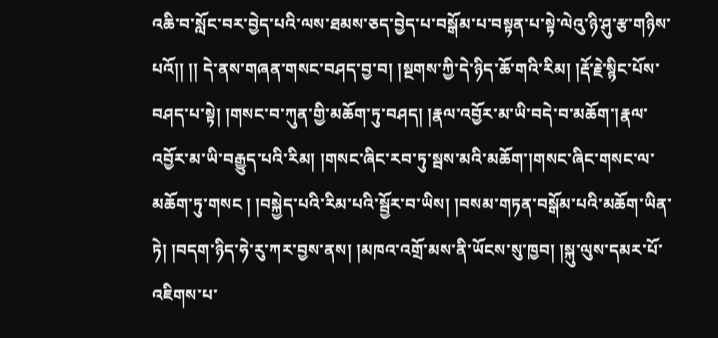འཆི་བ་སློང་བར་བྱེད་པའི་ལས་ཐམས་ཅད་བྱེད་པ་བསྒོམ་པ་བསྟན་པ་སྟེ་ལེའུ་ཉི་ཤུ་རྩ་གཉིས་པའོ།། །། དེ་ནས་གཞན་གསང་བཤད་བྱ་བ། །སྔགས་ཀྱི་དེ་ཉིད་ཆོ་གའི་རིམ། །རྡོ་རྗེ་སྙིང་པོས་བཤད་པ་སྟེ། །གསང་བ་ཀུན་གྱི་མཆོག་ཏུ་བཤད། །རྣལ་འབྱོར་མ་ཡི་བདེ་བ་མཆོག་།རྣལ་འབྱོར་མ་ཡི་བརྒྱུད་པའི་རིམ། །གསང་ཞིང་རབ་ཏུ་སྦས་མའི་མཆོག་།གསང་ཞིང་གསང་ལ་མཆོག་ཏུ་གསང ། །བསྐྱེད་པའི་རིམ་པའི་སྦྱོར་བ་ཡིས། །བསམ་གཏན་བསྒོམ་པའི་མཆོག་ཡིན་ཏེ། །བདག་ཉིད་ཧེ་རུ་ཀར་བྱས་ནས། །མཁའ་འགྲོ་མས་ནི་ཡོངས་སུ་ཁྱབ། །སྐུ་ལུས་དམར་པོ་འཇིགས་པ་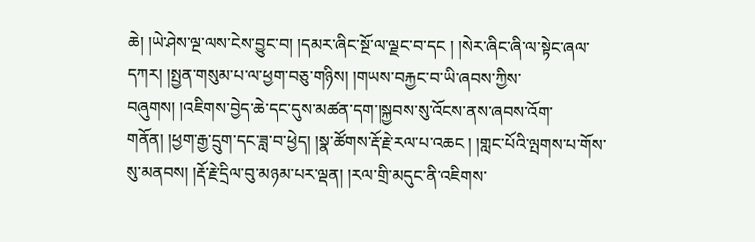ཆེ། །ཡེ་ཤེས་ལྔ་ལས་ངེས་བྱུང་བ། །དམར་ཞིང་སྔོ་ལ་ལྗང་བ་དང ། །སེར་ཞིང་ཞི་ལ་སྟེང་ཞལ་དཀར། །སྤྱན་གསུམ་པ་ལ་ཕྱག་བཅུ་གཉིས། །གཡས་བརྐྱང་བ་ཡི་ཞབས་ཀྱིས་བཞུགས། །འཇིགས་བྱེད་ཆེ་དང་དུས་མཚན་དག་།སྐྱབས་སུ་འོངས་ནས་ཞབས་འོག་གནོན། །ཕྱག་རྒྱ་དྲུག་དང་ཟླ་བ་ཕྱེད། །སྣ་ཚོགས་རྡོ་རྗེ་རལ་པ་འཆང ། །གླང་པོའི་ལྤགས་པ་གོས་སུ་མནབས། །རྡོ་རྗེ་དྲིལ་བུ་མཉམ་པར་ལྡན། །རལ་གྲི་མདུང་ནི་འཇིགས་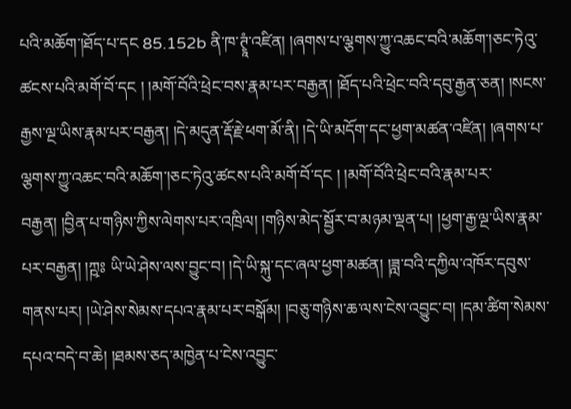པའི་མཆོག་།ཐོད་པ་དང 85.152b ནི་ཁ་ཊྭཱཾ་འཛིན། །ཞགས་པ་ལྕགས་ཀྱུ་འཆང་བའི་མཆོག་།ཅང་ཏེའུ་ཚངས་པའི་མགོ་བོ་དང ། །མགོ་བོའི་ཕྲེང་བས་རྣམ་པར་བརྒྱན། །ཐོད་པའི་ཕྲེང་བའི་དབུ་རྒྱན་ཅན། །སངས་རྒྱས་ལྔ་ཡིས་རྣམ་པར་བརྒྱན། །དེ་མདུན་རྡོ་རྗེ་ཕག་མོ་ནི། །དེ་ཡི་མདོག་དང་ཕྱག་མཚན་འཛིན། །ཞགས་པ་ལྕགས་ཀྱུ་འཆང་བའི་མཆོག་།ཅང་ཏེའུ་ཚངས་པའི་མགོ་བོ་དང ། །མགོ་བོའི་ཕྲེང་བའི་རྣམ་པར་བརྒྱན། །བྱིན་པ་གཉིས་ཀྱིས་ལེགས་པར་འཁྲིལ། །གཉིས་མེད་སྦྱོར་བ་མཉམ་ལྡན་པ། །ཕྱག་རྒྱ་ལྔ་ཡིས་རྣམ་པར་བརྒྱན། །ཀྵཿ ཡི་ཡེ་ཤེས་ལས་བྱུང་བ། །དེ་ཡི་སྐུ་དང་ཞལ་ཕྱག་མཚན། །ཟླ་བའི་དཀྱིལ་འཁོར་དབུས་གནས་པར། །ཡེ་ཤེས་སེམས་དཔའ་རྣམ་པར་བསྒོམ། །བཅུ་གཉིས་ཆ་ལས་ངེས་འབྱུང་བ། །དམ་ཚིག་སེམས་དཔའ་བདེ་བ་ཆེ། །ཐམས་ཅད་མཁྱེན་པ་ངེས་འབྱུང་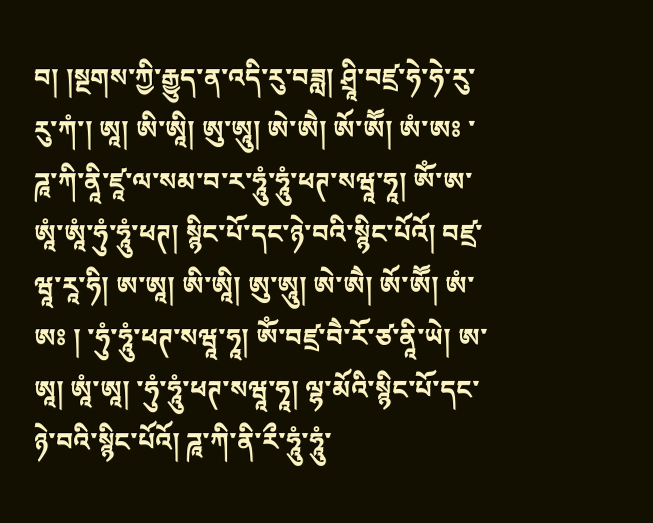བ། །སྔགས་ཀྱི་རྒྱུད་ན་འདི་རུ་བཟླ། ཤྲཱི་བཛྲ་ཧེ་ཧེ་རུ་རུ་ཀཾ་། ཨཱ། ཨི་ཨཱི། ཨུ་ཨཱུ། ཨེ་ཨཻ། ཨོ་ཨཽ། ཨཾ་ཨཿ ་ཌཱ་ཀི་ནཱི་ཛཱ་ལ་སམ་བ་ར་ཧཱུཾ་ཧཱུཾ་ཕཊ་སཝཱ་ཧཱ། ཨོཾ་ཨ་ཨཱཾ་ཨཱཾ་ཧུཾ་ཧཱུཾ་ཕཊ། སྙིང་པོ་དང་ཉེ་བའི་སྙིང་པོའོ། བཛྲ་ཝཱ་རཱ་ཧི། ཨ་ཨཱ། ཨི་ཨཱི། ཨུ་ཨཱུ། ཨེ་ཨཻ། ཨོ་ཨཽ། ཨཾ་ཨཿ ། ་ཧུཾ་ཧཱུཾ་ཕཊ་སཝཱ་ཧཱ། ཨོཾ་བཛྲ་བཻ་རོ་ཙ་ནཱི་ཡེ། ཨ་ཨཱ། ཨཱཾ་ཨཱ། ་ཧུཾ་ཧཱུཾ་ཕཊ་སཝཱ་ཧཱ། ལྷ་མོའི་སྙིང་པོ་དང་ཉེ་བའི་སྙིང་པོའོ། ཌཱ་ཀི་ནི་རྀ་ཧཱུཾ་ཧཱུཾ་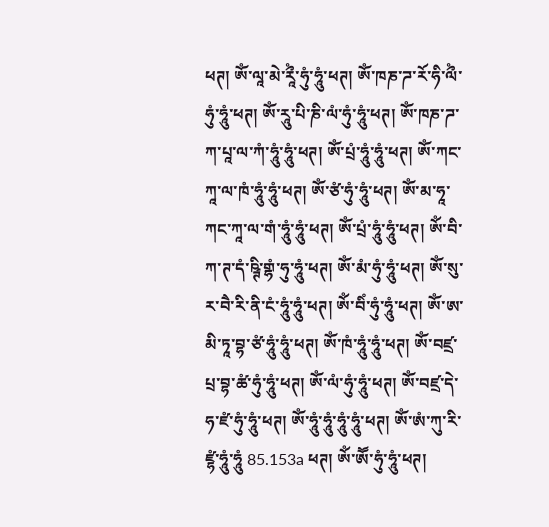ཕཊ། ཨོཾ་ལཱ་མེ་རཱྀཾ་ཧུཾ་ཧཱུཾ་ཕཊ། ཨོཾ་ཁཎ་ཌ་རོ་ཧི་ལྀཾ་ཧུཾ་ཧཱུཾ་ཕཊ། ཨོཾ་རཱུ་པི་ཎི་ལཾ་ཧུཾ་ཧཱུཾ་ཕཊ། ཨོཾ་ཁཎ་ཌ་ཀ་པཱ་ལ་ཀཾ་ཧཱུཾ་ཧཱུཾ་ཕཊ། ཨོཾ་པྲཾ་ཧཱུཾ་ཧཱུཾ་ཕཊ། ཨོཾ་ཀང་ཀཱ་ལ་ཁཾ་ཧཱུཾ་ཧཱུཾ་ཕཊ། ཨོཾ་ཙཾ་ཧུཾ་ཧཱུཾ་ཕཊ། ཨོཾ་མ་ཧཱ་ཀང་ཀཱ་ལ་གཾ་ཧཱུཾ་ཧཱུཾ་ཕཊ། ཨོཾ་པྲཾ་ཧཱུཾ་ཧཱུཾ་ཕཊ། ཨོཾ་བི་ཀ་ཊ་དཾ་ཥྚི་གྷཾ་ཧུ་ཧཱུཾ་ཕཊ། ཨོཾ་མཾ་ཧུཾ་ཧཱུཾ་ཕཊ། ཨོཾ་སུ་ར་བཻ་རི་ནི་ངཾ་ཧཱུཾ་ཧཱུཾ་ཕཊ། ཨོཾ་བིཾ་ཧུཾ་ཧཱུཾ་ཕཊ། ཨོཾ་ཨ་མི་ཏཱ་བྷ་ཙཾ་ཧཱུཾ་ཧཱུཾ་ཕཊ། ཨོཾ་ཁཾ་ཧཱུཾ་ཧཱུཾ་ཕཊ། ཨོཾ་བཛྲ་པྲ་བྷ་ཚཾ་ཧུཾ་ཧཱུཾ་ཕཊ། ཨོཾ་ལཾ་ཧུཾ་ཧཱུཾ་ཕཊ། ཨོཾ་བཛྲ་དེ་ཧ་ཛཾ་ཧུཾ་ཧཱུཾ་ཕཊ། ཨོཾ་ཧཱུཾ་ཧཱུཾ་ཧཱུཾ་ཧཱུཾ་ཕཊ། ཨོཾ་ཨཾ་ཀུ་རི་ཛྷཾ་ཧཱུཾ་ཧཱུཾ 85.153a ཕཊ། ཨོཾ་ཨཽ་ཧུཾ་ཧཱུཾ་ཕཊ།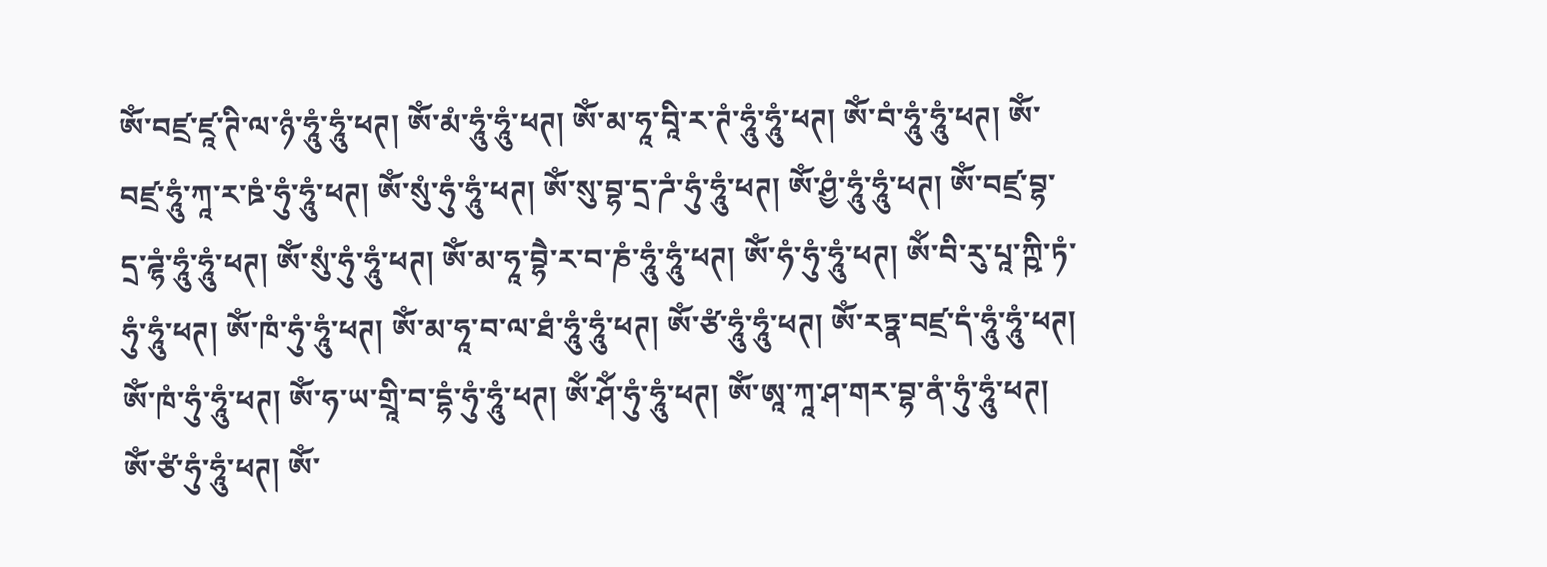ཨོཾ་བཛྲ་ཛཱ་ཊི་ལ་ཉཾ་ཧཱུཾ་ཧཱུཾ་ཕཊ། ཨོཾ་མཾ་ཧཱུཾ་ཧཱུཾ་ཕཊ། ཨོཾ་མ་ཧཱ་བཱི་ར་ཊཾ་ཧཱུཾ་ཧཱུཾ་ཕཊ། ཨོཾ་བཾ་ཧཱུཾ་ཧཱུཾ་ཕཊ། ཨོཾ་བཛྲ་ཧཱུཾ་ཀཱ་ར་ཋཾ་ཧུཾ་ཧཱུཾ་ཕཊ། ཨོཾ་སུཾ་ཧུཾ་ཧཱུཾ་ཕཊ། ཨོཾ་སུ་བྷ་དྲ་ཌཾ་ཧུཾ་ཧཱུཾ་ཕཊ། ཨོཾ་ཤྱཾ་ཧཱུཾ་ཧཱུཾ་ཕཊ། ཨོཾ་བཛྲ་བྷ་དྲ་ཌྷཾ་ཧཱུཾ་ཧཱུཾ་ཕཊ། ཨོཾ་སུཾ་ཧུཾ་ཧཱུཾ་ཕཊ། ཨོཾ་མ་ཧཱ་བྷཻ་ར་བ་ཎཾ་ཧཱུཾ་ཧཱུཾ་ཕཊ། ཨོཾ་ཧཾ་ཧུཾ་ཧཱུཾ་ཕཊ། ཨོཾ་བི་རུ་པཱ་ཀྵི་ཏཾ་ཧུཾ་ཧཱུཾ་ཕཊ། ཨོཾ་ཁཾ་ཧུཾ་ཧཱུཾ་ཕཊ། ཨོཾ་མ་ཧཱ་བ་ལ་ཐཾ་ཧཱུཾ་ཧཱུཾ་ཕཊ། ཨོཾ་ཙཾ་ཧཱུཾ་ཧཱུཾ་ཕཊ། ཨོཾ་རཏྣ་བཛྲ་དཾ་ཧཱུཾ་ཧཱུཾ་ཕཊ། ཨོཾ་ཁཾ་ཧུཾ་ཧཱུཾ་ཕཊ། ཨོཾ་ཧ་ཡ་གྲཱི་བ་དྷཾ་ཧུཾ་ཧཱུཾ་ཕཊ། ཨོཾ་ཤོཾ་ཧུཾ་ཧཱུཾ་ཕཊ། ཨོཾ་ཨཱ་ཀཱ་ཤ་གར་བྷ་ནཾ་ཧུཾ་ཧཱུཾ་ཕཊ། ཨོཾ་ཙཾ་ཧུཾ་ཧཱུཾ་ཕཊ། ཨོཾ་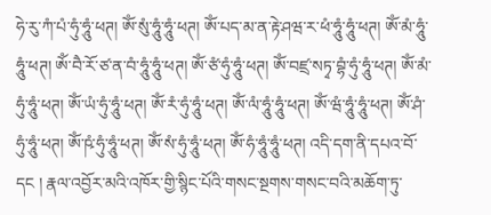ཧེ་རུ་ཀཾ་པཾ་ཧུཾ་ཧཱུཾ་ཕཊ། ཨོཾ་སུཾ་ཧཱུཾ་ཧཱུཾ་ཕཊ། ཨོཾ་པད་མ་ན་རྟེ་ཤཝ་ར་ཕཾ་ཧཱུཾ་ཧཱུཾ་ཕཊ། ཨོཾ་མཾ་ཧཱུཾ་ཧཱུཾ་ཕཊ། ཨོཾ་བཻ་རོ་ཙ་ན་བཾ་ཧཱུཾ་ཧཱུཾ་ཕཊ། ཨོཾ་ཙཾ་ཧུཾ་ཧཱུཾ་ཕཊ། ཨོཾ་བཛྲ་སཏྭ་བྷཾ་ཧུཾ་ཧཱུཾ་ཕཊ། ཨོཾ་མཾ་ཧུཾ་ཧཱུཾ་ཕཊ། ཨོཾ་ཡཾ་ཧུཾ་ཧཱུཾ་ཕཊ། ཨོཾ་རཾ་ཧུཾ་ཧཱུཾ་ཕཊ། ཨོཾ་ལཾ་ཧཱུཾ་ཧཱུཾ་ཕཊ། ཨོཾ་ཝཾ་ཧཱུཾ་ཧཱུཾ་ཕཊ། ཨོཾ་ཤཾ་ཧུཾ་ཧཱུཾ་ཕཊ། ཨོཾ་ཥཾ་ཧུཾ་ཧཱུཾ་ཕཊ། ཨོཾ་སཾ་ཧུཾ་ཧཱུཾ་ཕཊ། ཨོཾ་ཧཾ་ཧཱུཾ་ཧཱུཾ་ཕཊ། འདི་དག་ནི་དཔའ་བོ་དང ། རྣལ་འབྱོར་མའི་འཁོར་གྱི་སྙིང་པོའི་གསང་སྔགས་གསང་བའི་མཆོག་ཏུ་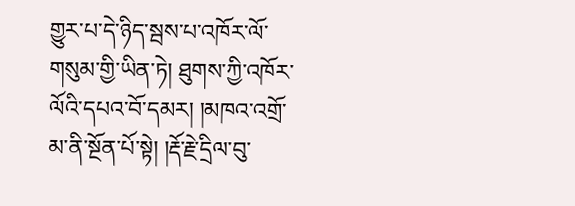གྱུར་པ་དེ་ཉིད་སྦས་པ་འཁོར་ལོ་གསུམ་གྱི་ཡིན་ཏེ། ཐུགས་ཀྱི་འཁོར་ལོའི་དཔའ་བོ་དམར། །མཁའ་འགྲོ་མ་ནི་སྔོན་པོ་སྟེ། །རྡོ་རྗེ་དྲིལ་བུ་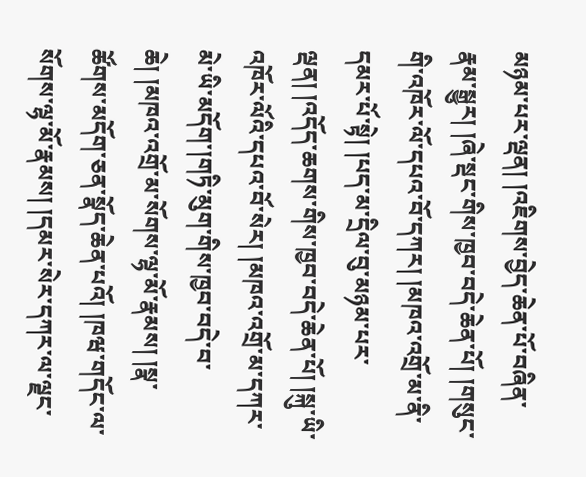མཉམ་པར་ལྡན། །འཇིགས་བྱེད་ཆེན་པོ་བཞིན་རྣམ་སྒྱུར། །ཞེ་སྡང་གིས་ཁྱབ་བདེ་ཆེན་པོ། །གསུང་གི་འཁོར་ལོ་དཔའ་བོ་དཀར། །མཁའ་འགྲོ་མ་ནི་དམར་པོ་སྟེ། །པད་མ་དྲིལ་བུ་མཉམ་པར་ལྡན། །འདོད་ཆགས་གིས་ཁྱབ་བདེ་ཆེན་པོ། །སྐུ་ཡི་འཁོར་ལོའི་དཔའ་བོ་སེར། །མཁའ་འགྲོ་མ་དཀར་མེ་ཡི་མདོག་།གཏི་མུག་གིས་ཁྱབ་བདེ་བ་ཆེ། །མཁའ་འགྲོ་མ་སོགས་ལྷ་མོ་རྣམས། །སྣ་ཚོགས་མདོག་ཅན་སྣོད་ཆེན་པའོ། །ཁཝ་གདོང་ལ་སོགས་ལྷ་མོ་རྣམས། །དམར་སེར་དཀར་ལ་ལྗང་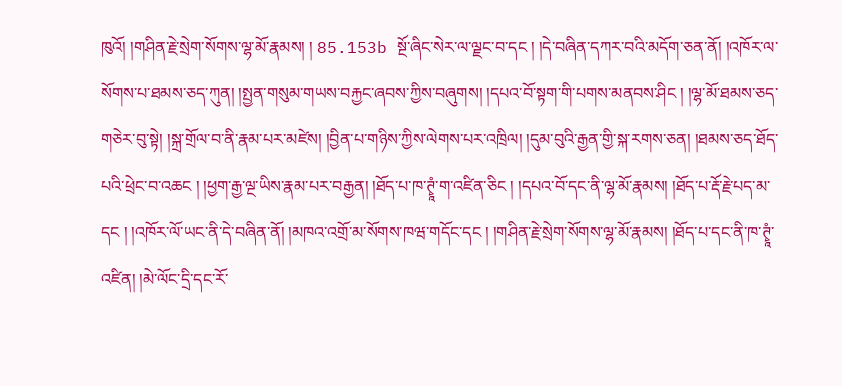ཁུའོ། །གཤིན་རྗེ་སྲེག་སོགས་ལྷ་མོ་རྣམས། ། 85.153b སྔོ་ཞིང་སེར་ལ་ལྗང་བ་དང ། །དེ་བཞིན་དཀར་བའི་མདོག་ཅན་ནོ། །འཁོར་ལ་སོགས་པ་ཐམས་ཅད་ཀུན། །སྤྱན་གསུམ་གཡས་བརྐྱང་ཞབས་ཀྱིས་བཞུགས། །དཔའ་བོ་སྟག་གི་པགས་མནབས་ཤིང ། །ལྷ་མོ་ཐམས་ཅད་གཅེར་བུ་སྟེ། །སྐྲ་གྲོལ་བ་ནི་རྣམ་པར་མཛེས། །བྱིན་པ་གཉིས་ཀྱིས་ལེགས་པར་འཁྲིལ། །དུམ་བུའི་རྒྱན་གྱི་སྐ་རགས་ཅན། །ཐམས་ཅད་ཐོད་པའི་ཕྲེང་བ་འཆང ། །ཕྱག་རྒྱ་ལྔ་ཡིས་རྣམ་པར་བརྒྱན། །ཐོད་པ་ཁ་ཊྭཱཾ་ག་འཛིན་ཅིང ། །དཔའ་བོ་དང་ནི་ལྷ་མོ་རྣམས། །ཐོད་པ་རྡོ་རྗེ་པད་མ་དང ། །འཁོར་ལོ་ཡང་ནི་དེ་བཞིན་ནོ། །མཁའ་འགྲོ་མ་སོགས་ཁཝ་གདོང་དང ། །གཤིན་རྗེ་སྲེག་སོགས་ལྷ་མོ་རྣམས། །ཐོད་པ་དང་ནི་ཁ་ཊྭཱཾ་འཛིན། །མེ་ལོང་དྲི་དང་རོ་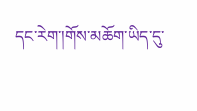དང་རེག་།གོས་མཆོག་ཡིད་དུ་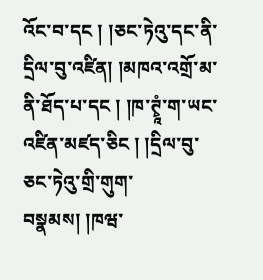འོང་བ་དང ། །ཅང་ཏེའུ་དང་ནི་དྲིལ་བུ་འཛིན། །མཁའ་འགྲོ་མ་ནི་ཐོད་པ་དང ། །ཁ་ཊྭཱཾ་ག་ཡང་འཛིན་མཛད་ཅིང ། །དྲིལ་བུ་ཅང་ཏེའུ་གྲི་གུག་བསྣམས། །ཁཝ་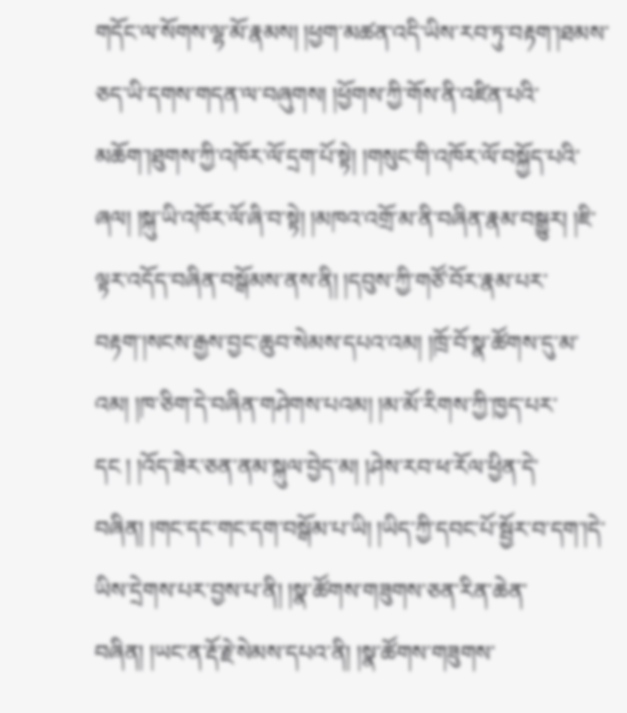གདོང་ལ་སོགས་ལྷ་མོ་རྣམས། །ཕྱག་མཚན་འདི་ཡིས་རབ་ཏུ་བརྟག་།ཐམས་ཅད་ཡི་དགས་གདན་ལ་བཞུགས། །ཕྱོགས་ཀྱི་གོས་ནི་འཛིན་པའི་མཆོག་།ཐུགས་ཀྱི་འཁོར་ལོ་དྲག་པོ་སྟེ། །གསུང་གི་འཁོར་ལོ་བསྐྱོད་པའི་ཞལ། །སྐུ་ཡི་འཁོར་ལོ་ཞི་བ་སྟེ། །མཁའ་འགྲོ་མ་ནི་བཞིན་རྣམ་བསྒྱུར། །ཇི་ལྟར་འདོད་བཞིན་བསྒོམས་ནས་ནི། །དབུས་ཀྱི་གཙོ་བོར་རྣམ་པར་བརྟག་།སངས་རྒྱས་བྱང་ཆུབ་སེམས་དཔའ་འམ། །ཁྲོ་བོ་སྣ་ཚོགས་དུ་མ་འམ། །ཁ་ཅིག་དེ་བཞིན་གཤེགས་པའམ། །མ་མོ་རིགས་ཀྱི་ཁྱད་པར་དང ། །འོད་ཟེར་ཅན་ནམ་སྐུལ་བྱེད་མ། །ཤེས་རབ་ཕ་རོལ་ཕྱིན་དེ་བཞིན། །གང་དང་གང་དག་བསྒོམ་པ་ཡི། །ཡིད་ཀྱི་དབང་པོ་སྦྱོར་བ་དག་།དེ་ཡིས་དྲེགས་པར་བྱས་པ་ནི། །སྣ་ཚོགས་གཟུགས་ཅན་རིན་ཆེན་བཞིན། །ཡང་ན་རྡོ་རྗེ་སེམས་དཔའ་ནི། །སྣ་ཚོགས་གཟུགས་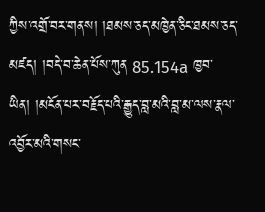ཀྱིས་འགྲོ་བར་གནས། །ཐམས་ཅད་མཁྱེན་ཅིང་ཐམས་ཅད་མཛད། །བདེ་བ་ཆེན་པོས་ཀུན 85.154a ཁྱབ་ཡིན། །མངོན་པར་བརྗོད་པའི་རྒྱུད་བླ་མའི་བླ་མ་ལས་རྣལ་འབྱོར་མའི་གསང་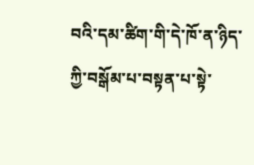བའི་དམ་ཚིག་གི་དེ་ཁོ་ན་ཉིད་ཀྱི་བསྒོམ་པ་བསྟན་པ་སྟེ་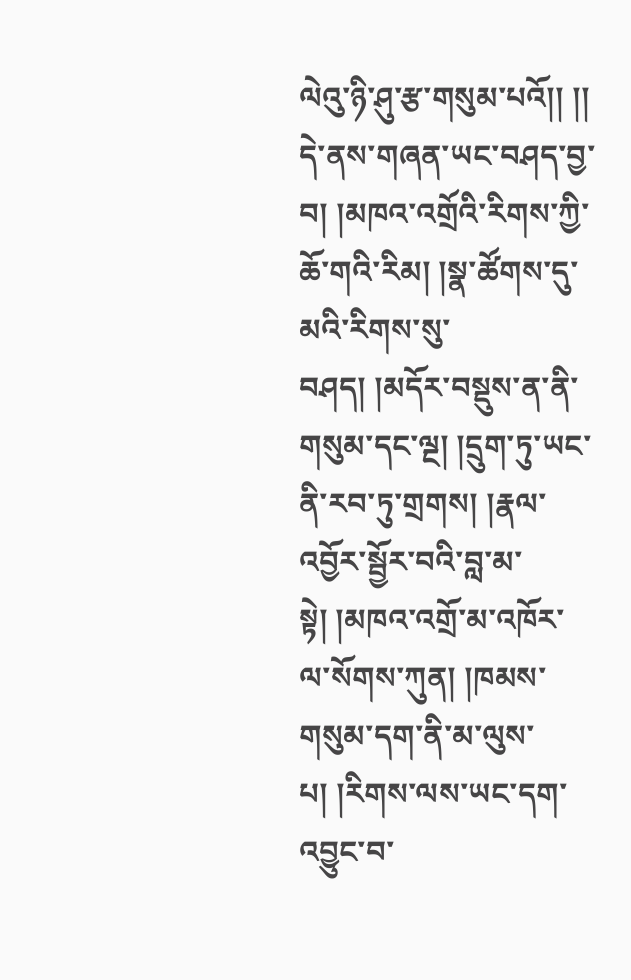ལེའུ་ཉི་ཤུ་རྩ་གསུམ་པའོ།། །། དེ་ནས་གཞན་ཡང་བཤད་བྱ་བ། །མཁའ་འགྲོའི་རིགས་ཀྱི་ཆོ་གའི་རིམ། །སྣ་ཚོགས་དུ་མའི་རིགས་སུ་བཤད། །མདོར་བསྡུས་ན་ནི་གསུམ་དང་ལྔ། །དྲུག་ཏུ་ཡང་ནི་རབ་ཏུ་གྲགས། །རྣལ་འབྱོར་སྦྱོར་བའི་བླ་མ་སྟེ། །མཁའ་འགྲོ་མ་འཁོར་ལ་སོགས་ཀུན། །ཁམས་གསུམ་དག་ནི་མ་ལུས་པ། །རིགས་ལས་ཡང་དག་འབྱུང་བ་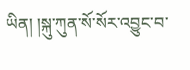ཡིན། །སྐུ་ཀུན་སོ་སོར་འབྱུང་བ་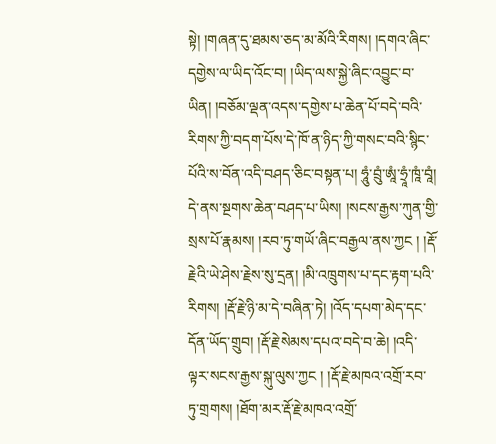སྟེ། །གཞན་དུ་ཐམས་ཅད་མ་མོའི་རིགས། །དགའ་ཞིང་དགྱེས་ལ་ཡིད་འོང་བ། །ཡིད་ལས་སྐྱེ་ཞིང་འབྱུང་བ་ཡིན། །བཅོམ་ལྡན་འདས་དགྱེས་པ་ཆེན་པོ་བདེ་བའི་རིགས་ཀྱི་བདག་པོས་དེ་ཁོ་ན་ཉིད་ཀྱི་གསང་བའི་སྙིང་པོའི་ས་བོན་འདི་བཤད་ཅིང་བསྟན་པ། ཧཱུཾ་བྲུཾ་ཨཱཾ་ཧྲཱཾ་ཁཱཾ་བཱཾ། དེ་ནས་སྔགས་ཆེན་བཤད་པ་ཡིས། །སངས་རྒྱས་ཀུན་གྱི་སྲས་པོ་རྣམས། །རབ་ཏུ་གཡོ་ཞིང་བརྒྱལ་ནས་ཀྱང ། །རྡོ་རྗེའི་ཡེ་ཤེས་རྗེས་སུ་དྲན། །མི་འཁྲུགས་པ་དང་རྟག་པའི་རིགས། །རྡོ་རྗེ་ཉི་མ་དེ་བཞིན་ཏེ། །འོད་དཔག་མེད་དང་དོན་ཡོད་གྲུབ། །རྡོ་རྗེ་སེམས་དཔའ་བདེ་བ་ཆེ། །འདི་ལྟར་སངས་རྒྱས་སྐུ་ལུས་ཀྱང ། །རྡོ་རྗེ་མཁའ་འགྲོ་རབ་ཏུ་གྲགས། །ཐོག་མར་རྡོ་རྗེ་མཁའ་འགྲོ་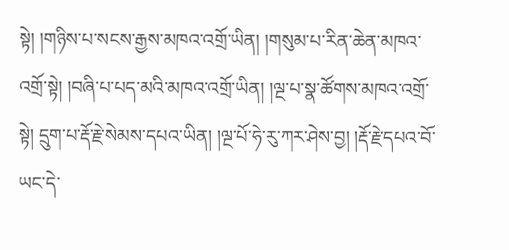སྟེ། །གཉིས་པ་སངས་རྒྱས་མཁའ་འགྲོ་ཡིན། །གསུམ་པ་རིན་ཆེན་མཁའ་འགྲོ་སྟེ། །བཞི་པ་པད་མའི་མཁའ་འགྲོ་ཡིན། །ལྔ་པ་སྣ་ཚོགས་མཁའ་འགྲོ་སྟེ། དྲུག་པ་རྡོ་རྗེ་སེམས་དཔའ་ཡིན། །ལྔ་པོ་ཧེ་རུ་ཀར་ཤེས་བྱ། །རྡོ་རྗེ་དཔའ་བོ་ཡང་དེ་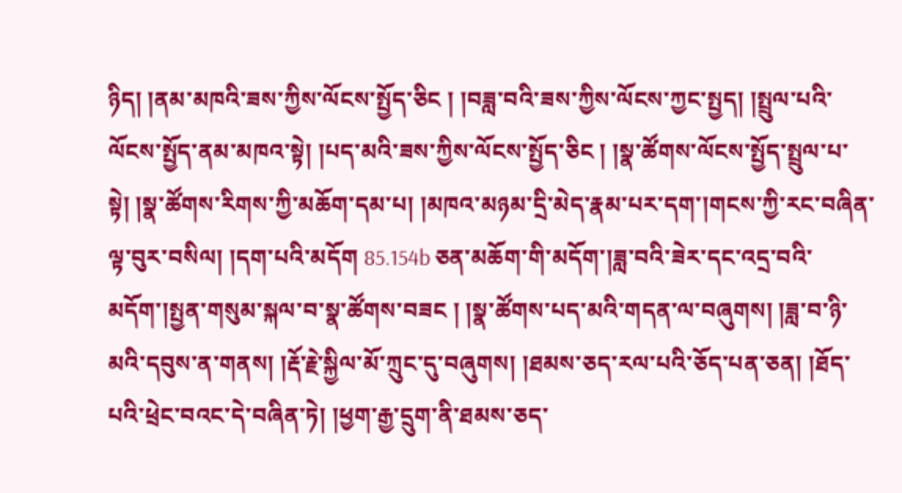ཉིད། །ནམ་མཁའི་ཟས་ཀྱིས་ལོངས་སྤྱོད་ཅིང ། །བཟླ་བའི་ཟས་ཀྱིས་ལོངས་ཀྱང་སྤྱད། །སྤྲུལ་པའི་ལོངས་སྤྱོད་ནམ་མཁའ་སྟེ། །པད་མའི་ཟས་ཀྱིས་ལོངས་སྤྱོད་ཅིང ། །སྣ་ཚོགས་ལོངས་སྤྱོད་སྤྲུལ་པ་སྟེ། །སྣ་ཚོགས་རིགས་ཀྱི་མཆོག་དམ་པ། །མཁའ་མཉམ་དྲི་མེད་རྣམ་པར་དག་།གངས་ཀྱི་རང་བཞིན་ལྟ་བུར་བསིལ། །དག་པའི་མདོག 85.154b ཅན་མཆོག་གི་མདོག་།ཟླ་བའི་ཟེར་དང་འདྲ་བའི་མདོག་།སྤྱན་གསུམ་སྐལ་བ་སྣ་ཚོགས་བཟང ། །སྣ་ཚོགས་པད་མའི་གདན་ལ་བཞུགས། །ཟླ་བ་ཉི་མའི་དབུས་ན་གནས། །རྡོ་རྗེ་སྐྱིལ་མོ་ཀྲུང་དུ་བཞུགས། །ཐམས་ཅད་རལ་པའི་ཅོད་པན་ཅན། །ཐོད་པའི་ཕྲེང་བའང་དེ་བཞིན་ཏེ། །ཕྱག་རྒྱ་དྲུག་ནི་ཐམས་ཅད་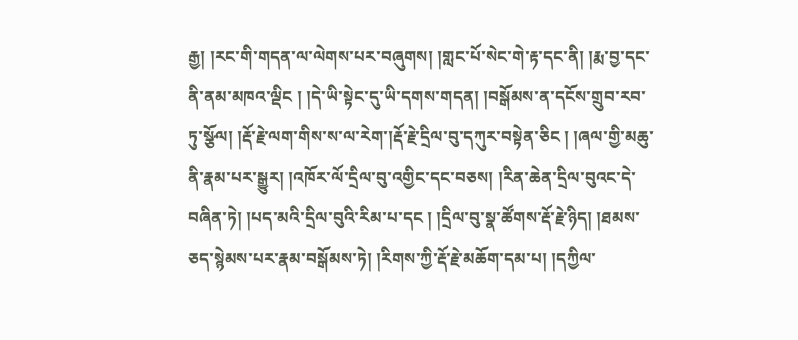རྒྱ། །རང་གི་གདན་ལ་ལེགས་པར་བཞུགས། །གླང་པོ་སེང་གེ་རྟ་དང་ནི། །རྨ་བྱ་དང་ནི་ནམ་མཁའ་ལྡིང ། །དེ་ཡི་སྟེང་དུ་ཡི་དགས་གདན། །བསྒོམས་ན་དངོས་གྲུབ་རབ་ཏུ་སྩོལ། །རྡོ་རྗེ་ལག་གིས་ས་ལ་རེག་།རྡོ་རྗེ་དྲིལ་བུ་དཀུར་བསྟེན་ཅིང ། །ཞལ་གྱི་མཆུ་ནི་རྣམ་པར་སྒྱུར། །འཁོར་ལོ་དྲིལ་བུ་འགྱིང་དང་བཅས། །རིན་ཆེན་དྲིལ་བུའང་དེ་བཞིན་ཏེ། །པད་མའི་དྲིལ་བུའི་རིམ་པ་དང ། །དྲིལ་བུ་སྣ་ཚོགས་རྡོ་རྗེ་ཉིད། །ཐམས་ཅད་སྙེམས་པར་རྣམ་བསྒོམས་ཏེ། །རིགས་ཀྱི་རྡོ་རྗེ་མཆོག་དམ་པ། །དཀྱིལ་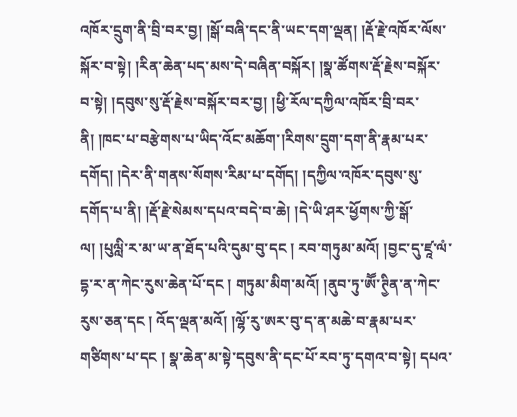འཁོར་དྲུག་ནི་བྲི་བར་བྱ། །སྒོ་བཞི་དང་ནི་ཡང་དག་ལྡན། །རྡོ་རྗེ་འཁོར་ལོས་སྐོར་བ་སྟེ། །རིན་ཆེན་པད་མས་དེ་བཞིན་བསྐོར། །སྣ་ཚོགས་རྡོ་རྗེས་བསྐོར་བ་སྟེ། །དབུས་སུ་རྡོ་རྗེས་བསྐོར་བར་བྱ། །ཕྱི་རོལ་དཀྱིལ་འཁོར་བྲི་བར་ནི། །ཁང་པ་བརྩེགས་པ་ཡིད་འོང་མཆོག་།རིགས་དྲུག་དག་ནི་རྣམ་པར་དགོད། །དེར་ནི་གནས་སོགས་རིམ་པ་དགོད། །དཀྱིལ་འཁོར་དབུས་སུ་དགོད་པ་ནི། །རྡོ་རྗེ་སེམས་དཔའ་བདེ་བ་ཆེ། །དེ་ཡི་ཤར་ཕྱོགས་ཀྱི་སྒོ་ལ། །པུལླི་ར་མ་ཡ་ན་ཐོད་པའི་དུམ་བུ་དང ། རབ་གཏུམ་མའོ། །བྱང་དུ་ཛཱ་ལཾ་དྷ་ར་ན་ཀེང་རུས་ཆེན་པོ་དང ། གཏུམ་མིག་མའོ། །ནུབ་ཏུ་ཨཽ་ཊྱིན་ན་ཀེང་རུས་ཅན་དང ། འོད་ལྡན་མའོ། །ལྷོ་རུ་ཨར་བུ་ད་ན་མཆེ་བ་རྣམ་པར་གཙིགས་པ་དང ། སྣ་ཆེན་མ་སྟེ་དབུས་ནི་དང་པོ་རབ་ཏུ་དགའ་བ་སྟེ། དཔའ་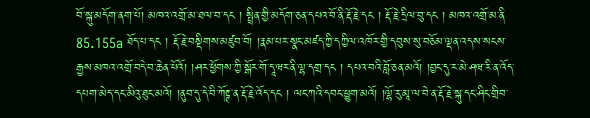བོ་སྐུ་མདོག་ནག་པོ། མཁའ་འགྲོ་མ་ཐལ་བ་དང ། སྤྲིན་གྱི་མདོག་ཅན་དཔའ་བོ་ནི་རྡོ་རྗེ་དང ། རྡོ་རྗེ་དྲིལ་བུ་དང ། མཁའ་འགྲོ་མ་ནི 85.155a ཐོད་པ་དང ། རྡོ་རྗེ་བསྡིགས་མཛུབ་བོ། །རྣམ་པར་སྣང་མཛད་ཀྱི་དཀྱིལ་འཁོར་གྱི་དབུས་སུ་བཅོམ་ལྡན་འདས་སངས་རྒྱས་མཁའ་འགྲོ་བདེ་བ་ཆེན་པོའོ། །ཤར་ཕྱོགས་ཀྱི་སྒོར་གོ་དཱ་ཝར་ནི་ལྷ་དགྲ་དང ། དཔའ་བའི་བློ་ཅན་མའོ། །བྱང་དུ་ར་མེ་ཤཝ་རི་ན་འོད་དཔག་མེད་དང་མིའུ་ཐུང་མའོ། །ནུབ་དུ་དེ་བི་ཀོཊྚ་ན་རྡོ་རྗེ་འོད་དང ། ལང་ཀའི་དབང་ཕྱུག་མའོ། །ལྷོ་རུ་མཱ་ལ་བེ་ན་རྡོ་རྗེ་སྐུ་དང་ཤིང་གྲིབ་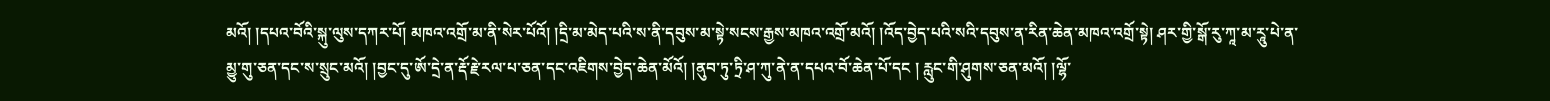མའོ། །དཔའ་བོའི་སྐུ་ལུས་དཀར་པོ། མཁའ་འགྲོ་མ་ནི་སེར་པོའོ། །དྲི་མ་མེད་པའི་ས་ནི་དབུས་མ་སྟེ་སངས་རྒྱས་མཁའ་འགྲོ་མའོ། །འོད་བྱེད་པའི་སའི་དབུས་ན་རིན་ཆེན་མཁའ་འགྲོ་སྟེ། ཤར་གྱི་སྒོ་རུ་ཀཱ་མ་རཱུ་པེ་ན་མྱུ་གུ་ཅན་དང་ས་སྲུང་མའོ། །བྱང་དུ་ཨོ་དྲེ་ན་རྡོ་རྗེ་རལ་པ་ཅན་དང་འཇིགས་བྱེད་ཆེན་མོའོ། །ནུབ་ཏུ་ཏྲི་ཤ་ཀུ་ནེ་ན་དཔའ་བོ་ཆེན་པོ་དང ། རླུང་གི་ཤུགས་ཅན་མའོ། །ལྷོ་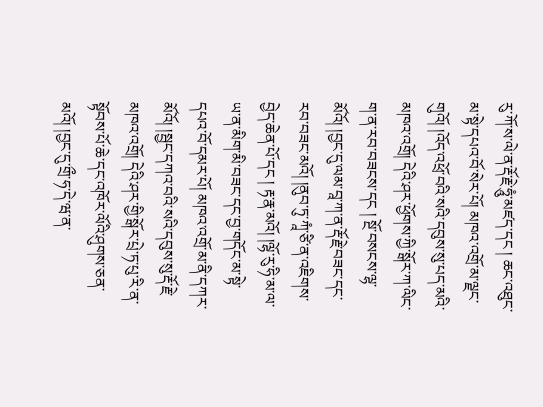རུ་ཀོ་ས་ལེ་ན་རྡོ་རྗེ་ཧཱུཾ་མཛད་དང ། ཆང་འཐུང་མ་སྟེ་དཔའ་བོ་སེར་པོ། མཁའ་འགྲོ་མ་ལྗང་གུའོ། །འོད་འཕྲོ་བའི་སའི་དབུས་སུ་པད་མའི་མཁའ་འགྲོ། དེའི་ཤར་ཕྱོགས་ཀྱི་སྒོར་ཀ་ལིང་ག་ན་རབ་བཟངས་དང ། སྔོ་བསངས་ལྷ་མོའོ། །བྱང་དུ་ལམ་བཱ་ཀ་ན་རྡོ་རྗེ་བཟང་དང་རབ་བཟང་མའོ། །ནུབ་ཏུ་ཀཱཾ་ཙི་ན་འཇིགས་བྱེད་ཆེན་པོ་དང ། རྟ་རྣ་མའོ། །ལྷོ་རུ་ཧི་མ་ལ་ཡ་ན་མིག་མི་བཟང་དང་བྱ་གདོང་མ་སྟེ་དཔའ་བོ་དམར་པོ། མཁའ་འགྲོ་མ་ནི་དཀར་མོའོ། །སྦྱང་དཀའ་བའི་སའི་དབུས་སུ་རྡོ་རྗེ་མཁའ་འགྲོ། དེའི་ཤར་གྱི་སྒོར་པྲེ་ཏ་པུ་རི་ན་སྟོབས་པོ་ཆེ་དང་འཁོར་ལོའི་ཤུགས་ཅན་མའོ། །བྱང་དུ་གྲྀ་ཧ་དེ་ཝ་ན་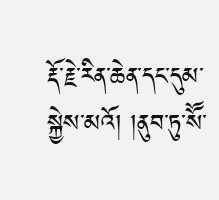རྡོ་རྗེ་རིན་ཆེན་དང་དུམ་སྐྱེས་མའོ། །ནུབ་ཏུ་སཽ་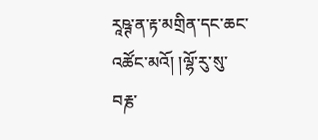རཱཥྚ་ན་རྟ་མགྲིན་དང་ཆང་འཚོང་མའོ། །ལྷོ་རུ་སུ་བརྞ་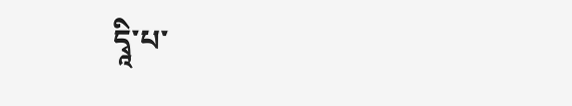དྭཱི་པ་